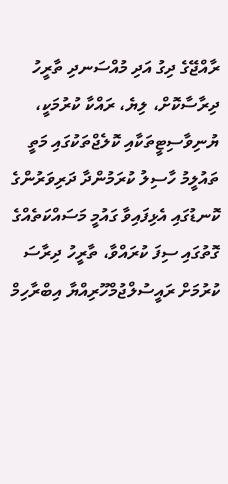ރާއްޖޭގެ ދިގު އަދި މުއްސަނދި ތާރީހު ދިރާސާކޮށް، ލިޔެ، ރައްކާ ކުރުމަކީ، ޔުނިވާސިޓީތަކާއި ކޮލެޖްތަކުގައި މަތީ ތައުލީމު ހާސިލު ކުރަމުންދާ ދަރިވަރުންގެ ކޮނޑުގައި އެޅިފައިވާ ގައުމީ މަސައްކަތެއްގެ ގޮތުގައި ސިފަ ކުރައްވާ، ތާރީހު ދިރާސަ ކުރުމަށް ރައީސުލްޖުމްހޫރިއްޔާ އިބްރާހިމް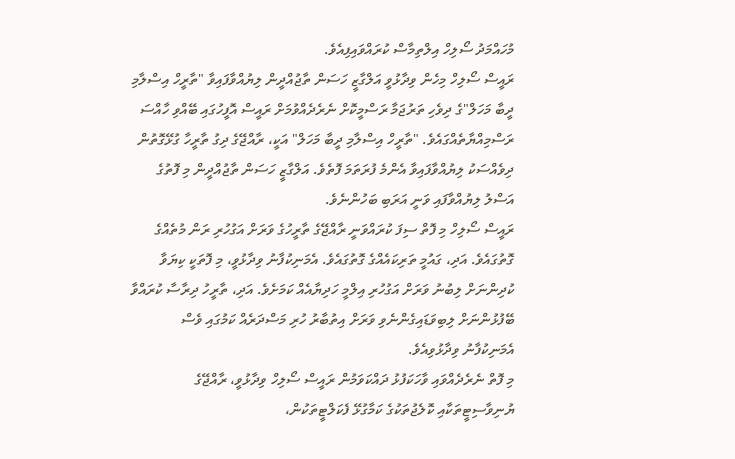މުހައްމަދު ސޯލިހް އިލްތިމާސް ކުރައްވައިފިއެވެ.
ރައީސް ސޯލިހް މިހެން ވިދާޅުވީ އަލްގާޒީ ހަސަން ތާޖުއްދީން ލިޔުއްވާފައިވާ "ތާރީހް އިސްލާމި ދީބާ މަހަލް"ގެ ދިވެހި ތަރުޖަމާ ރަސްމީކޮށް ނެރެދެއްވުމަށް ރައީސް އޮފީހުގައި ބޭއްވި ހާއްސަ ރަސްމިއްޔާތެއްގައެވެ. "ތާރީހް އިސްލާމި ދީބާ މަހަލް" އަކީ، ރާއްޖޭގެ ދިގު ތާރީހާ ގުޅޭގޮތުން ދިވެއްސަކު ލިޔުއްވާފައިވާ އެންމެ ފުރަތަމަ ފޮތެވެ. އަލްގާޒީ ހަސަން ތާޖުއްދީން މި ފޮތުގެ އަސްލު ލިޔުއްވާފައި ވަނީ އަރަބި ބަހުންނެވެ.
ރައީސް ސޯލިހް މި ފޮތް ސިފަ ކުރައްވަނީ ރާއްޖޭގެ ތާރީހުގެ ވަރަށް އަގުހުރި ރަން މުތެއްގެ ގޮތުގައެވެ. އަދި، ގައުމީ ތަރިކައެއްގެ ގޮތުގައެވެ. އެމަނިކުފާނު ވިދާޅުވީ، މި ފޮތަކީ ކިޔަވާ ކުދިންނަށް ލިބުނު ވަރަށް އަގުހުރި އިލްމީ ހަދިޔާއެއް ކަމަށެވެ. އަދި، ތާރީހު ދިރާސާ ކުރައްވާ ބޭފުޅުންނަށް ލިބިވަޑައިގެންނެވި ވަރަށް އިތުބާރު ހުރި މަސްދަރެއް ކަމުގައި ވެސް އެމަނިކުފާނު ވިދާޅުވިއެވެ.
މި ފޮތް ނެރެދެއްވައި ވާހަކަފުޅު ދައްކަވަމުން ރައީސް ސޯލިހް ވިދާޅުވީ، ރާއްޖޭގެ ޔުނިވާސިޓީތަކާއި ކޮލެޖުތަކުގެ ކަމާގުޅޭ ފެކަލްޓީތަކުން،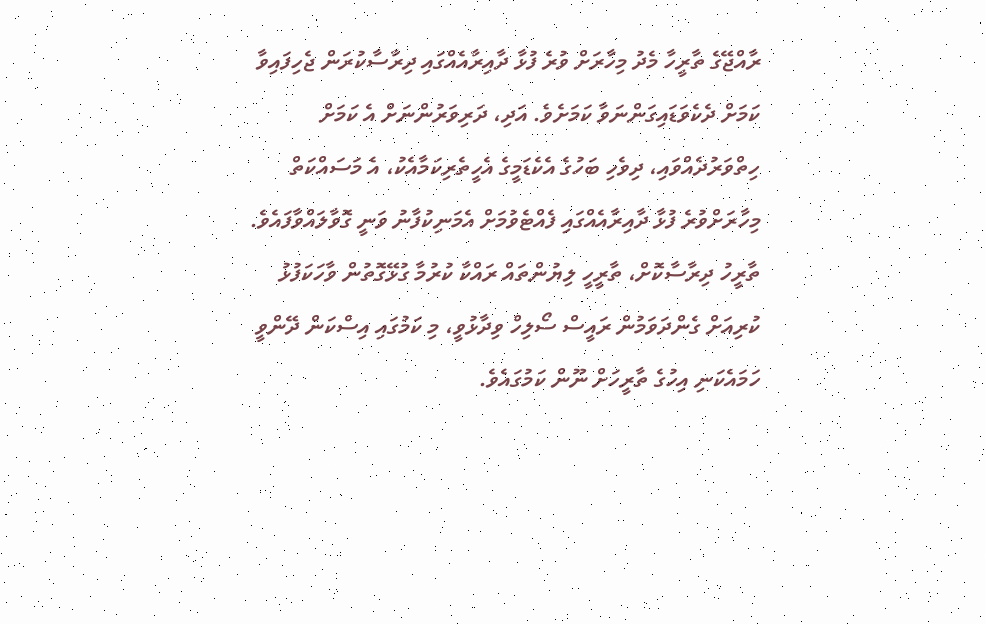ރާއްޖޭގެ ތާރީހާ މެދު މިހާރަށް ވުރެ ފުޅާ ދާއިރާއެއްގައި ދިރާސާކުރަން ޖެހިފައިވާ ކަމަށް ދެކެވަޑައިގަންނަވާ ކަމަށެވެ. އަދި، ދަރިވަރުންނަށް އެ ކަމަށް ހިތްވަރުދެއްވައި، ދިވެހި ބަހުގެ އެކެޑަމީގެ އެހީތެރިކަމާއެކު، އެ މަސައްކަތް މިހާރަށްވުރެ ފުޅާ ދާއިރާއެއްގައި ފެއްޓެވުމަށް އެމަނިކުފާނު ވަނީ ގޮވާލައްވާފައެވެ.
ތާރީހު ދިރާސާކޮށް، ތާރީހީ ލިޔުންތައް ރައްކާ ކުރުމާ ގުޅޭގޮތުން ވާހަކަފުޅު ކުރިއަށް ގެންދަވަމުން ރައީސް ސޯލިހް ވިދާޅުވީ، މި ކަމުގައި އިސްކަން ދޭންވީ ހަމައެކަނި އިހުގެ ތާރީހަށް ނޫން ކަމުގައެވެ.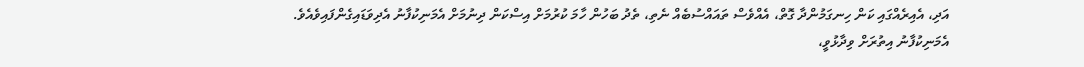އަދި، އެއިރެއްގައި ކަން ހިނގަމުންދާ ގޮތް، އެއްވެސް ތައައްސުބެއް ނެތި، ތެދު ބަހުން ހާމަ ކުރުމަށް އިސްކަން ދިނުމަށް އެމަނިކުފާނު އެދިވަޑައިގެންފައިވެއެވެ. އެމަނިކުފާނު އިތުރަށް ވިދާޅުވީ،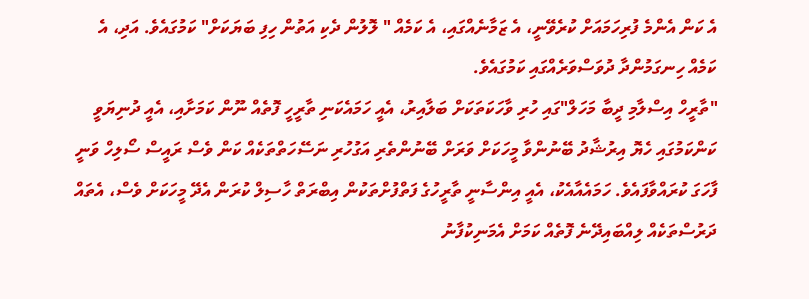އެ ކަން އެންމެ ފުރިހަމައަށް ކުރެވޭނީ، އެ ޒަމާނެއްގައި، އެ ކަމެއް " ލޮލުން ދެކި އަތުން ހިފި ބަޔަކަށް" ކަމުގައެވެ. އަދި، އެ ކަމެއް ހިނގަމުންދާ ދުވަސްވަރެއްގައި ކަމުގައެވެ.
"ތާރީހް އިސްލާމި ދީބާ މަހަލް"ގައި ހުރި ވާހަކަތަކަށް ބަލާއިރު، އެއީ ހަމައެކަނި ތާރީހީ ފޮތެއް ނޫން ކަމަށާއި، އެއީ ދުނިޔަވީ ކަންކަމުގައި ހެޔޮ އިރުޝާދު ބޭނުންވާ މީހަކަށް ވަރަށް ބޭނުންތެރި އަގުހުރި ނަސޭހަތްތަކެއް ކަން ވެސް ރައީސް ސޯލިހް ވަނީ ފާހަގަ ކުރައްވާފައެވެ. ހަމައެއާއެކު، އެއީ އިންސާނީ ތާރީހުގެ ފަތްފުށްތަކުން އިބްރަތް ހާސިލް ކުރަން އެދޭ މީހަކަށް ވެސް، އެތައް ދަރުސްތަކެއް ލިއްބައިދޭނެ ފޮތެއް ކަމަށް އެމަނިކުފާނު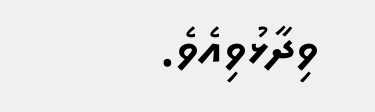ވިދާޅުވިއެވެ.